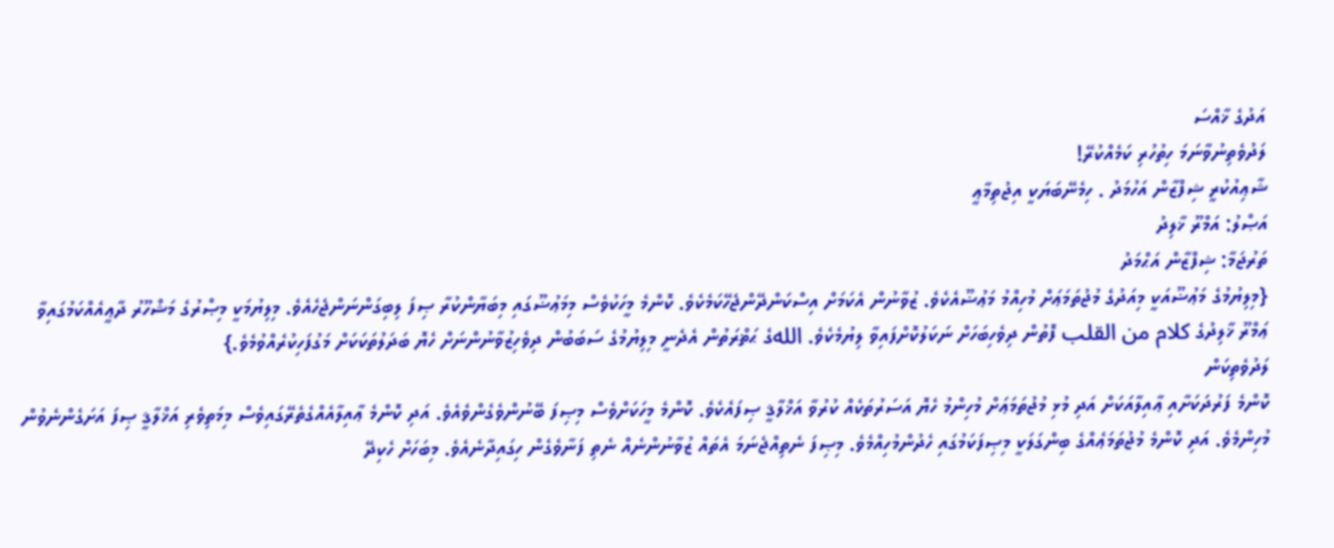އަދުގެ ޚާއްސަ
ލަދުވެތިނުވާނަމަ ހިތުހުރި ކަމެއްކުރޭ!
ޝާޢިއުކުރީ ޝިފްޒާން އަހުމަދު . ހިމެނޭބަޔަކީ އިޖުތިމާޢީ
އަޞްލު: އަމްރޫ ޚާލިދު
ތަރުޖަމާ: ޝިފްޒާން އަޙްމަދު
{މިލިޔުމުގެ މަޢުޟޫއަކީ މިއަދުގެ މުޖުތަމަޢަށް މުހިއްމު މަޢުޟޫއެކެވެ. ޒުވާނުން އެކަމަށް އިސްކަންދޭންޖެހޭކަމެކެވެ. ކޮންމެ މީހަކުވެސް މިމަޢުޟޫގައި މިބަޔާންކުރާ ޞިފަ ލިބިގަންނަންޖެހެއެވެ. މިލިޔުމަކީ މިޞްރުގެ މަޝްހޫރު ދާޢީއެއްކަމުގައިވާ ޢަމްރޫ ޚާލިދުގެ كلام من القلب ފޮތުން ދިވެހިބަހަށް ނަކަލުކޮށްފައިވާ ލިޔުމެކެވެ. اللهގެ ޙަޡްރަތުން އެދެނީ މިލިޔުމުގެ ސަބަބުން ދިވެހިޒުވާނުންނަށް ހެޔޮ ބަދަލުތަކަކަށް މަގުފަހިކުރެއްވުމެވެ.}
ލަދުވެތިކަން
ކޮންމެ ފަރުދަކަށާއި ޢާއިލާއަކަށް އަދި މުޅި މުޖުތަމަޢަށް މުހިންމު ހެޔޮ އަސަރުތަކެއް ކުރުވާ އަޚްލާޤީ ޞިފައެކެވެ. ކޮންމެ މީހަކަށްވެސް މިޞިފަ ބޭނުންވެގެންވެއެވެ. އަދި ކޮންމެ ޢާއިލާއެއްގެތެރޭގައިވެސް މިމަތިވެރި އަޚްލާޤީ ޞިފަ އަށަގެންނެވުން މުހިންމެވެ. އަދި ކޮންމެ މުޖުތަމަޢެއްގެ ބިންގަލަކީ މިޞިފަކަމުގައި ހެދުންމުހިއްމެވެ. މިޞިފަ ނެތިއްޖެނަމަ އެތައް ޒުވާނުންނެއް ނެތި ފަނާވެގެން ހިގައިދާނެއެވެ. މިބަހަށް ހެކިދޭ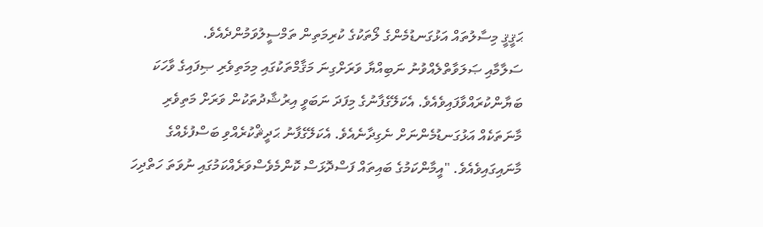ޙަޤީޤީ މިސާލުތައް އަޅުގަނޑުމެންގެ ލޯތަކުގެ ކުރިމަތިން ތަމްސީލުވަމުންދެއެވެ.
ސަލާމާއި ޞަލަވާތްލެއްވުނު ނަބިއްޔާ ވަރަށްގިނަ މަޤާމްތަކުގައި މިމަތިވެރި ޞިފައިގެ ވާހަކަ ބަޔާންކުރައްވާފައިވެއެވެ. އެކަލޭގެފާނުގެ މިފަދަ ނަބަވީ އިރުޝާދުތަކުން ވަރަށް މަތިވެރި މާނަތަކެއް އަޅުގަނޑުމެންނަށް ނެގިދާނެއެވެ. އެކަލޭގެފާނު ޙަދީޘްކުރެއްވި ބަސްފުޅެއްގެ މާނައިގައިވެއެވެ. "އީމާންކަމުގެ ބައިތައް ފަސްދޮޅަސް ކޮންމެވެސްވަރެއްކަމުގައި ނުވަތަ ހަތްދިހަ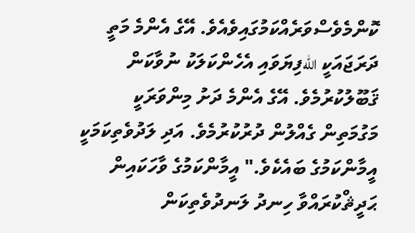ކޮންމެވެސްވަރެއްކަމުގައިވެއެވެ. އޭގެ އެންމެ މަތީ ދަރަޖައަކީ اللهފިޔަވައި އެހެންކަލަކު ނުވާކަން ޤަބޫލުކުރުމެވެ. އޭގެ އެންމެ ދަށު މިންވަރަކީ މަގުމަތިން ގެއްލުން ދުރުކުރުމެވެ. އަދި ލަދުވެތިކަމަކީ އީމާންކަމުގެ ބައެކެވެ." އީމާންކަމުގެ ވާހަކައިން ޙަދީޘްކުރައްވާ ހިނދު ލަނދުވެތިކަން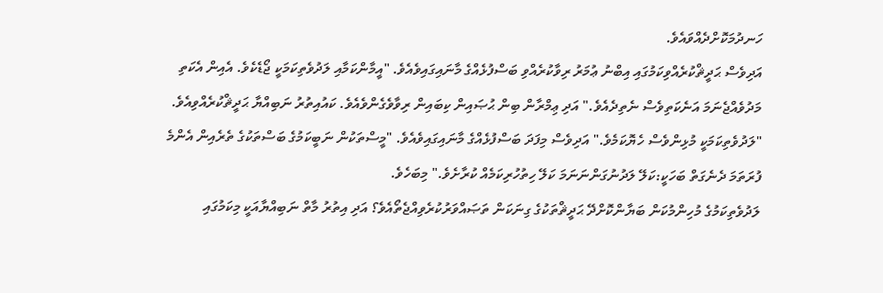ހަނދުމަކޮށްދެއްވައެވެ.
އަދިވެސް ޙަދީޘްކުރެއްވިކަމުގައި އިބްނު ޢުމަރު ރިވާކުރެއްވި ބަސްފުޅެއްގެ މާނައިގައިވެއެވެ. "އީމާންކަމާއި ލަދުވެތިކަމަކީ ޖޯޑެކެވެ. އެއިން އެކަތި މަދުވެއްޖެނަމަ އަނެކަތިވެސް ނެތިދެއެވެ." އަދި ޢިމްރާން ބިން ޙުޞައިން ކިބައިން ރިވާވެގެންވެއެވެ. ކައުއިތުރު ނަބިއްޔާ ޙަދީޘްކުރެއްވިއެވެ. "ލަދުވެތިކަމަކީ މުޅިންވެސް ހެޔޮކަމެވެ." އަދިވެސް މިފަދަ ބަސްފުޅެއްގެ މާނައިގައިވެއެވެ. "މީސްތަކުން ނަބީކަމުގެ ބަސްތަކުގެ ތެރެއިން އެންމެ ފުރަތަމަ ދެނެގަތް ބަހަކީ:ކަލޭ ލަދުނުގަންނަނަމަ ކަލޭ ހިތުހުރިކަމެއް ކުރާށެވެ." މިބަހެވެ.
ލަދުވެތިކަމުގެ މުހިންމުކަން ބަޔާންކޮށްދޭ ޙަދީޘްތަކުގެ ގިނަކަން ތަޞައްވަރުކުރެވިއްޖެތޯއެވެ؟ އަދި އިތުރު މާތް ނަބިއްޔާއަކީ މިކަމުގައި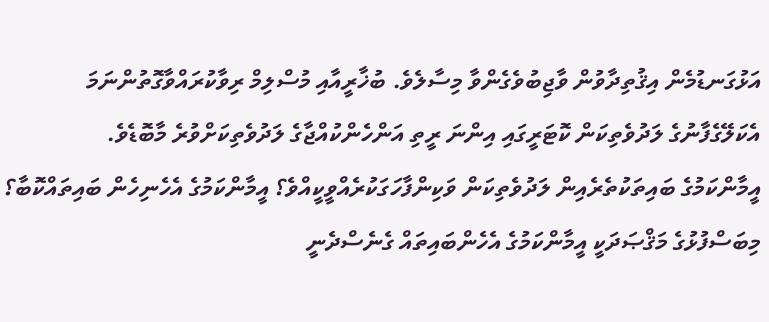އަޅުގަނޑުމެން އިޤުތިދާވުން ވާޖިބުވެގެންވާ މިސާލެވެ. ބުޚާރީއާއި މުސްލިމް ރިވާކުރައްވާގޮތުންނަމަ އެކަލޭގެފާނުގެ ލަދުވެތިކަން ކޮޓަރީގައި އިންނަ ރީތި އަންހެންކުއްޖާގެ ލަދުވެތިކަށްވުރެ މާބޮޑެވެ.
އީމާންކަމުގެ ބައިތަކުތެރެއިން ލަދުވެތިކަން ވަކިންފާހަގަކުރެއްވީކީއްވެ؟ އީމާންކަމުގެ އެހެނިހެން ބައިތައްކޮބާ؟
މިބަސްފުޅުގެ މަޤްޞަދަކީ އީމާންކަމުގެ އެހެންބައިތައް ގެނެސްދެނީ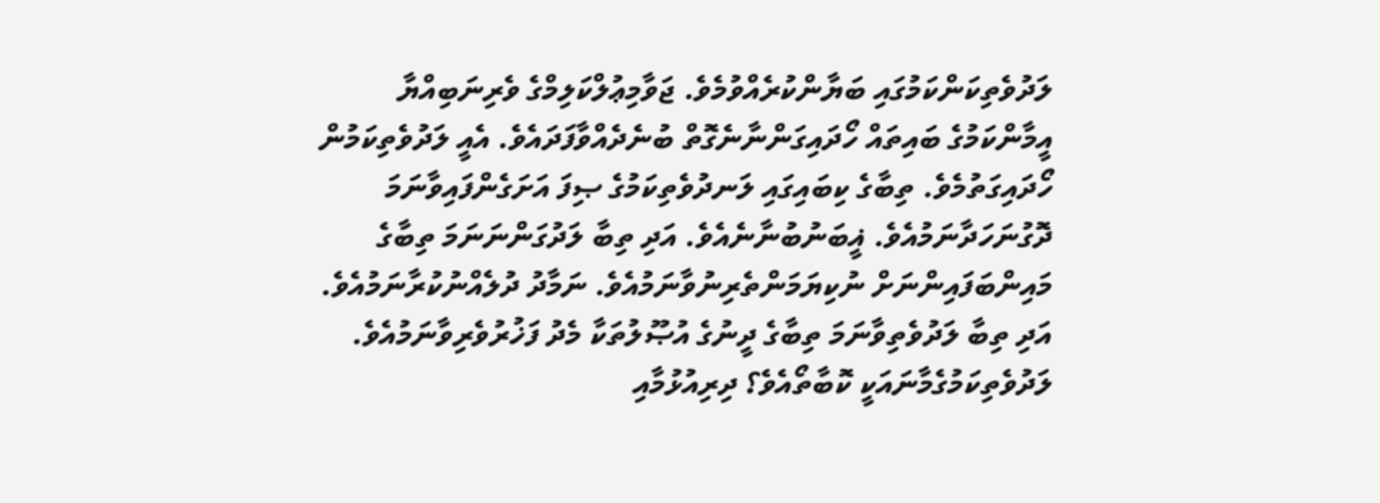ލަދުވެތިކަންކަމުގައި ބަޔާންކުރެއްވުމެވެ. ޖަވާމިޢުލްކަލިމްގެ ވެރިނަބިއްޔާ އީމާންކަމުގެ ބައިތައް ހޯދައިގަންނާނެގޮތް ބުނެދެއްވާފަދައެވެ. އެއީ ލަދުވެތިކަމުން ހޯދައިގަތުމެވެ. ތިބާގެ ކިބައިގައި ލަނދުވެތިކަމުގެ ޞިފަ އަށަގެންފައިވާނަމަ ދޮގުނަހަދާނަމުއެވެ. ޣީބަނުބުނާނެއެވެ. އަދި ތިބާ ލަދުގަންނަނަމަ ތިބާގެ މައިންބަފައިންނަށް ނުކިޔަމަންތެރިނުވާނަމުއެވެ. ނަމާދު ދުލެއްނުކުރާނަމުއެވެ. އަދި ތިބާ ލަދުވެތިވާނަމަ ތިބާގެ ދީނުގެ އުޞޫލުތަކާ މެދު ފަޚުރުވެރިވާނަމުއެވެ.
ލަދުވެތިކަމުގެމާނައަކީ ކޮބާތޯއެވެ؟ ދިރިއުޅުމާއި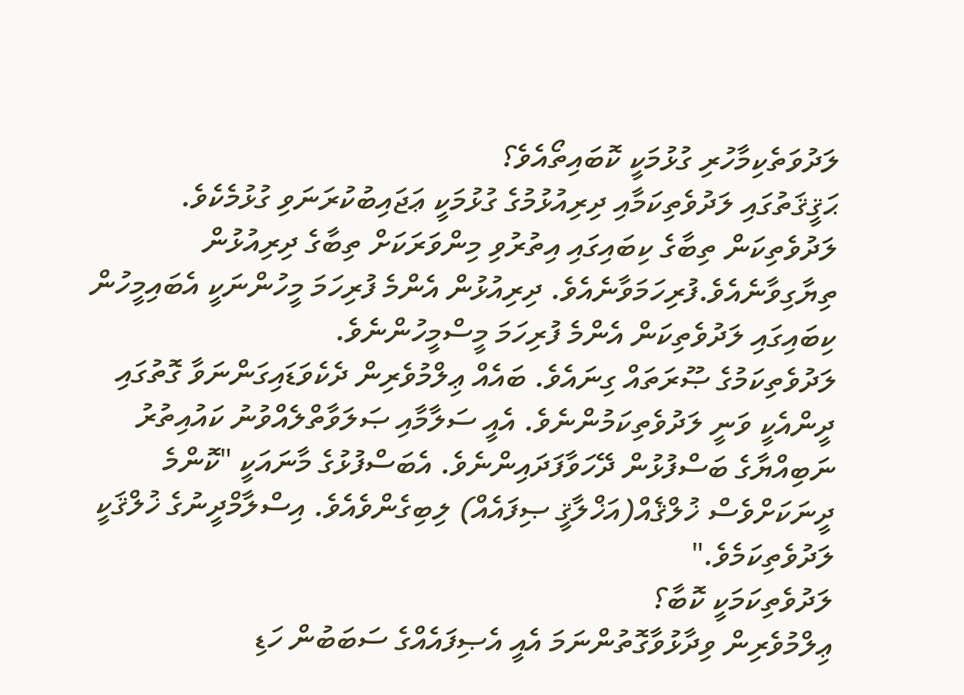ލަދުވަތެކިމާހުރި ގުޅުމަކީ ކޮބައިތޯއެވެ؟
ޙަޤީޤަތުގައި ލަދުވެތިކަމާއި ދިރިއުޅުމުގެ ގުޅުމަކީ ޢަޖައިބުކުރަނަވި ގުޅުމެކެވެ. ލަދުވެތިކަން ތިބާގެ ކިބައިގައި އިތުރުވި މިންވަރަކަށް ތިބާގެ ދިރިއުޅުން ތިޔާގިވާނެއެވެ.ފުރިހަމަވާނެއެވެ. ދިރިއުޅުން އެންމެ ފުރިހަމަ މީހުންނަކީ އެބައިމީހުން ކިބައިގައި ލަދުވެތިކަން އެންމެ ފުރިހަމަ މީސްމީހުންނެވެ.
ލަދުވެތިކަމުގެ ޞޫރަތައް ގިނައެވެ. ބައެއް ޢިލްމުވެރިން ދެކެވަޑައިގަންނަވާ ގޮތުގައި ދީންއެކީ ވަނީ ލަދުވެތިކަމުންނެވެ. އެއީ ސަލާމާއި ޞަލަވާތްލެއްވުނު ކައުއިތުރު ނަބިއްޔާގެ ބަސްފުޅުން ދޭހަވާފަދައިންނެވެ. އެބަސްފުޅުގެ މާނައަކީ "ކޮންމެ ދީނަކަށްވެސް ޚުލްޤެއް(އަޚްލާޤީ ޞިފައެއް) ލިބިގެންވެއެވެ. އިސްލާމްދީނުގެ ޚުލްޤަކީ ލަދުވެތިކަމެވެ."
ލަދުވެތިކަމަކީ ކޮބާ؟
ޢިލްމުވެރިން ވިދާޅުވާގޮތުންނަމަ އެއީ އެޞިފައެއްގެ ސަބަބުން ހަޑި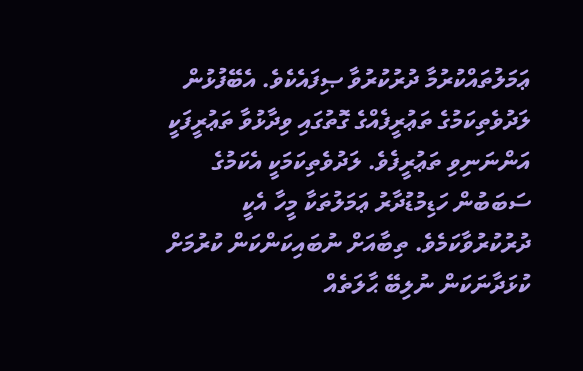ޢަމަލުތައްކުރުމާ ދުރުކުރުވާ ޞިފައެކެވެ. އެބޭފުޅުން ލަދުވެތިކަމުގެ ތަޢުރީފެއްގެ ގޮތުގައި ވިދާޅުވާ ތަޢުރީފަކީ އަންނަނިވި ތަޢުރީފެވެ. ލަދުވެތިކަމަކީ އެކަމުގެ ސަބަބުން ހަޑިމުޑުދާރު ޢަމަލުތަކާ މީހާ އެކީ ދުރުކުރުވާކަމެވެ. ތިބާއަށް ނުބައިކަންކަން ކުރުމަށް ކުޅަދާނަކަން ނުލިބޭ ޙާލަތެއް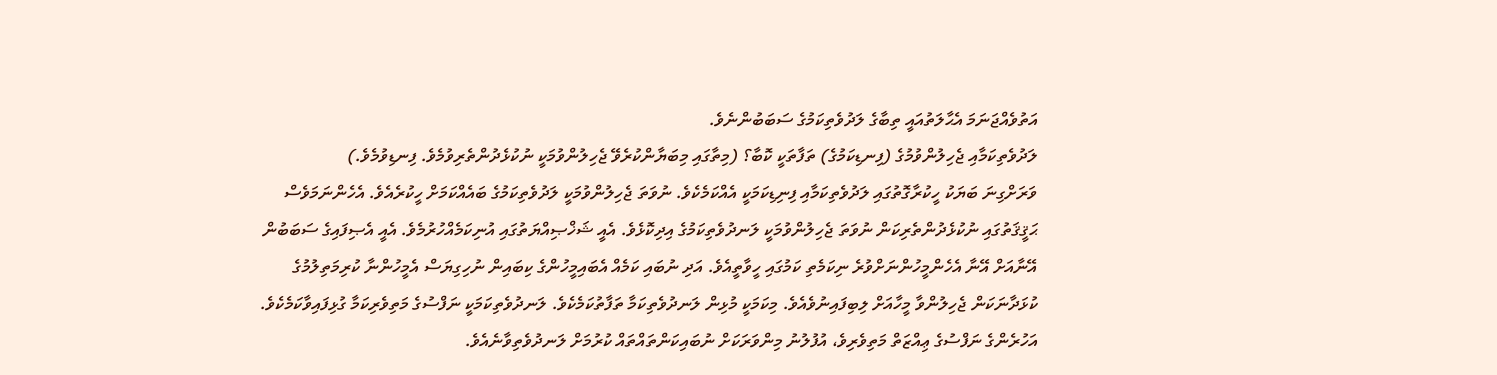އަތުވެއްޖަނަމަ އެޙާލަތުއައީ ތިބާގެ ލަދުވެތިކަމުގެ ސަބަބުންނެވެ.
ލަދުވެތިކަމާއި ޖެހިލުންވުމުގެ (ފިނޑިކަމުގެ) ތަފާތަކީ ކޮބާ؟ (މިތާގައި މިބަޔާންކުރެވޭ ޖެހިލުންވުމަކީ ނުކުޅެދުންތެރިވުމެވެ. ފިނޑިވުމެވެ.)
ވަރަށްގިނަ ބަޔަކު ހީކުރާގޮތުގައި ލަދުވެތިކަމާއި ފިނިޑިކަމަކީ އެއްކަމެކެވެ. ނުވަތަ ޖެހިލުންވުމަކީ ލަދުވެތިކަމުގެ ބައެއްކަމަށް ހީކުރެއެވެ. އެހެންނަމަވެސް ޙަޤީޤަތުގައި ނުކުޅެދުންތެރިކަން ނުވަތަ ޖެހިލުންވުމަކީ ލަނދުވެތިކަމުގެ އިދިކޮޅެވެ. އެއީ ޝަޚްޞިއްޔަތުގައި އުނިކަމެއްހުރުމެވެ. އެއީ އެޞިފައިގެ ސަބަބުން އޭނާއަށް އޭނާ އެހެންމީހުންނަށްވުރެ ނިކަމެތި ކަމުގައި ހީވާތީއެވެ. އަދި ނުބައި ކަމެއް އެބައިމީހުންގެ ކިބައިން ނުހިގިޔަސް އެމީހުންނާ ކުރިމަތިލުމުގެ ކުޅަދާނަކަން ޖެހިލުންވާ މީހާއަށް ލިބިފައިނުވެއެވެ. މިކަމަކީ މުޅިން ލަނދުވެތިކަމާ ތަފާތުކަމެކެވެ. ލަނދުވެތިކަމަކީ ނަފްސުގެ މަތިވެރިކަމާ ގުޅިފައިވާކަމެކެވެ. އަހުރެންގެ ނަފްސުގެ ޢިއްޒަތް މަތިވެރިވެ، އުފުލުނު މިންވަރަކަށް ނުބައިކަންތައްތައް ކުރުމަށް ލަނދުވެތިވާނެއެވެ.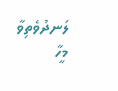ލަނދުވެތިވާ މީހާ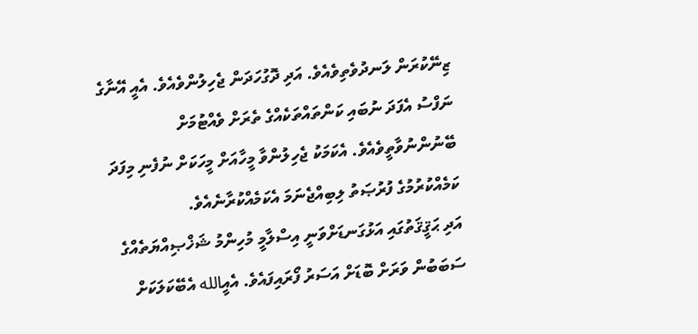ޒިނޭކުރަން ލަނދުވެތިވެއެވެ. އަދި ދޮގުހަދަން ޖެހިލުންވެއެވެ. އެއީ އޭނާގެ ނަފްސު އެފަދަ ނުބައި ކަންތައްތަކެއްގެ ތެރަށް ވެއްޓުމަށް ބޭނުންނުވާތީވެއެވެ. އެކަމަކު ޖެހިލުންވާ މީހާއަށް މީހަކަށް ނުފެނި މިފަދަ ކަމެއްކުރުމުގެ ފުރުޞަތު ލިބިއްޖެނަމަ އެކަމެއްކުރާނެއެވެ.
އަދި ޙަޤީޤަތުގައި އަޅުގަނޑަށްވަނީ އިސްލާމީ މުހިންމު ޝަޚްޞިއްޔަތެއްގެ ސަބަބުން ވަރަށް ބޮޑަށް އަސަރު ފޯރައިފައެވެ. އެއީالله އެބޭކަލަކަށް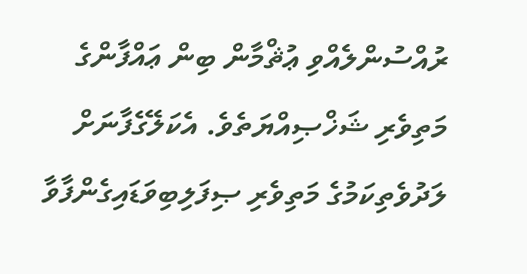ރުއްސުންލެއްވި ޢުޘްމާން ބިން ޢައްފާންގެ މަތިވެރި ޝަޚްޞިއްޔަތެވެ. އެކަލޭގެފާނަށް ލަދުވެތިކަމުގެ މަތިވެރި ޞިފަލިބިވަޑައިގެންފާވާ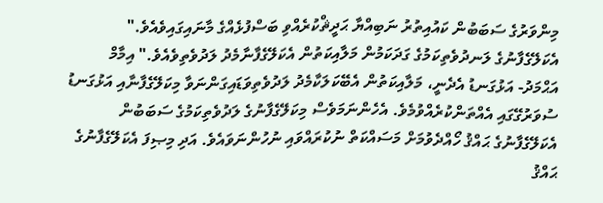މިންވަރުގެ ސަބަބުން ކައުއިތުރު ނަބިއްޔާ ޙަދީޘްކުރެއްވި ބަސްފުޅެއްގެ މާނައިގައިވެއެވެ." އެކަލޭގެފާނުގެ ލަނދުވެތިކަމުގެ ގަދަކަމުން މަލާއިކަތުން އެކަލޭގެފާނާމެދު ލަދުވެތިވެއެވެ." އިމާމް އަޙްމަދު- އަޅުގަނޑު އެދެނީ، މަލާއިކަތުން އެބޭކަލަކާމެދު ލަދުވެތިވަޑައިގަންނަވާ މިކަލޭގެފާނާއި އަޅުގަނޑު ސުވަރުގޭގައި އެއްތަންކުރެއްވުމެވެ. އެހެންނަމަވެސް މިކަލޭގެފާނުގެ ލަދުވެތިކަމުގެ ސަބަބުން އެކަލޭގެފާނުގެ ޙައްޤު ހޯއްދެވުމަށް މަސައްކަތް ނުކުރައްވައި ނުހުންނަވައެވެ. އަދި މިޞިފަ އެކަލޭގެފާނުގެ ޙައްޤު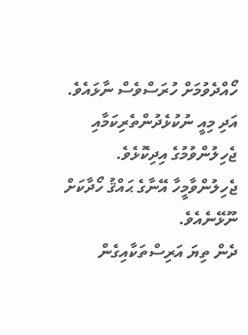ހޯއްދެވުމަށް ހުރަސްވެސް ނާޅައެވެ. އަދި މިއީ ނުކުޅެދުންތެރިކަމާއި ޖެހިލުންވުމުގެ އިދިކޮޅެވެ. ޖެހިލުންވާމީހާ އޭނާގެ ޙައްޤު ހޯދާކަށް ނޫޅޭނެއެވެ.
ދެން ތިޔަ އަރިސްތަކާއިގެން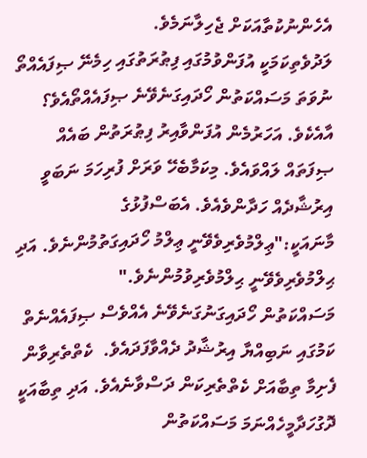އެހެންނުކުތާއަކަށް ޖެހިލާނަމެވެ.
ލަދުވެތިކަމަކީ އުފަންވުމުގައި ފިޠުރަތުގައި ހިމެނޭ ޞިފައެއްތޯ ނުވަތަ މަސައްކަތުން ހޯދައިގަނެވޭނެ ޞިފައެއްތޯއެވެ؟
އާއެކެވެ. އަހަރުމެން އުފަންވާއިރު ފިޠުރަތުން ބައެއް ޞިފަތައް ލައްވައެވެ. މިކަމާބެހޭ ވަރަށް ފުރިހަމަ ނަބަވީ އިރުޝާދެއް ހަދާންވެއެވެ. އެބަސްފުޅުގެ މާނައަކީ:"ޢިލްމުވެރިވެވޭނީ ޢިލްމު ހޯދައިގަތުމުންނެވެ. އަދި ޙިލްމުވެރިވެވޭނީ ޙިލްމުވެރިވުމުންނެވެ."
މަސައްކަތުން ހޯދައިގަނުގަނެވޭނެ އެއްވެސް ޞިފައެއްނެތް ކަމުގައި ނަބިއްޔާ އިރުޝާދު ދެއްވާފަދައެވެ.  ކެތްތެރިވާން ފެށިމާ ތިބާއަށް ކެތްތެރިކަން ދަސްވާނެއެވެ. އަދި ތިބާއަކީ ދޮގުހަދާމީހެއްނަމަ މަސައްކަތުން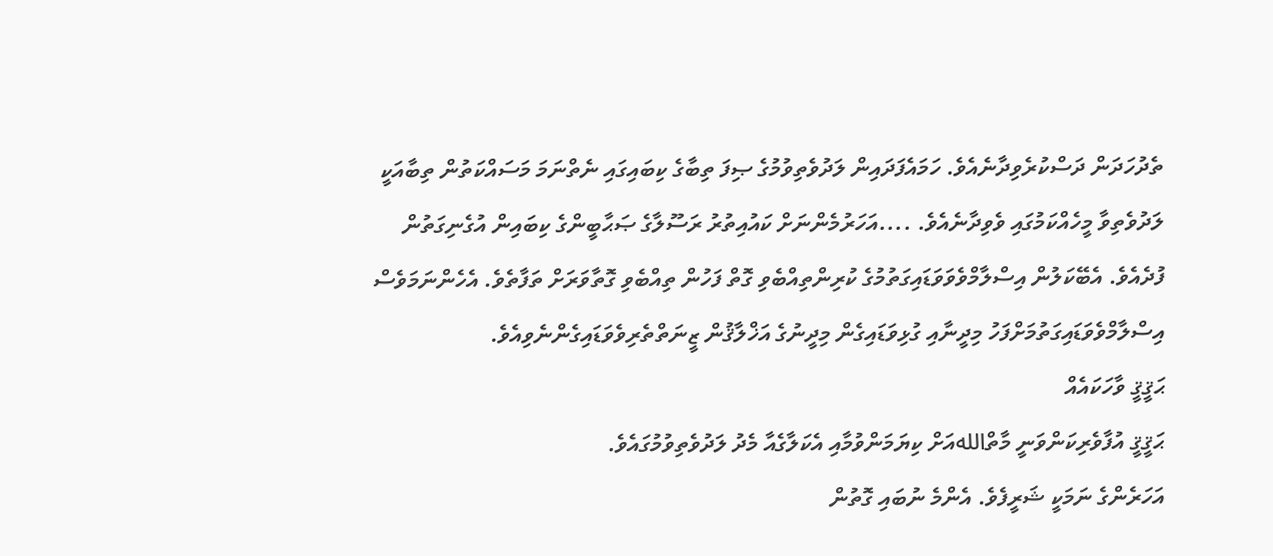ތެދުހަދަން ދަސްކުރެވިދާނެއެވެ. ހަމައެފަދައިން ލަދުވެތިވުމުގެ ޞިފަ ތިބާގެ ކިބައިގައި ނެތްނަމަ މަސައްކަތުން ތިބާއަކީ ލަދުވެތިވާ މީހެއްކަމުގައި ވެވިދާނެއެވެ. ....އަހަރުމެންނަށް ކައުއިތުރު ރަސޫލާގެ ޞަޙާބީންގެ ކިބައިން އުގެނިގަތުން ފުދެއެވެ. އެބޭކަލުން އިސްލާމްވެވަވަޑައިގަތުމުގެ ކުރިންތިއްބެވި ގޮތް ފަހުން ތިއްބެވި ގޮތާވަރަށް ތަފާތެވެ. އެހެންނަމަވެސް އިސްލާމްވެވަޑައިގަތުމަށްފަހު މިދީނާއި ގުޅިވަޑައިގެން މިދީނުގެ އަޚްލާޤުން ޒީނަތްތެރިވެވަޑައިގެންނެވިއެވެ.
ޙަޤީޤީ ވާހަކައެއް
ޙަޤީޤީ އުފާވެރިކަންވަނީ މާތްاللهއަށް ކިޔަމަންވުމާއި އެކަލާގެއާ މެދު ލަދުވެތިވުމުގައެވެ.
އަހަރެންގެ ނަމަކީ ޝަރީފެވެ. އެންމެ ނުބައި ގޮތުން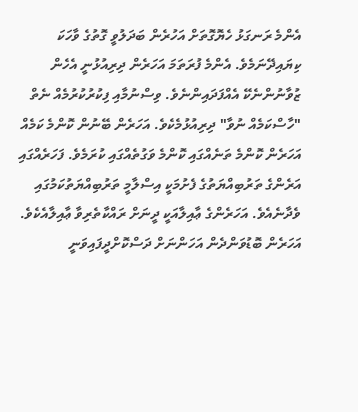އެންމެ ރަނގަޅު ހެޔޮގޮތަށް އަހުރެން ބަދަލުވީ ގޮތުގެ ވާހަކަ ކިޔައިދޭނަމެވެ. އެންމެ ފުރަތަމަ އަހަރެން ދިރިއުޅުނީ އެހެން ޒުވާނުންނެކޭ އެއްފަދައިންނެވެ. ވިސްނުމާއި ފިކުރުކުރުމެއް ނެތް "ހާސްކަމެއް ނުވާ" ދިރިއުޅުމެކެވެ. އަހަރެން ބޭނުން ކޮންމެ ކަމެއް އަހަރެން ކޮންމެ ތަނެއްގައި ކޮންމެ ވަގުތެއްގައި ކުރަމެވެ. ފަހަރެއްގައި އަރެންގެ ތަރުބިއްޔަތުގެ ފެށުމަކީ އިސްލާމީ ތަރުބިއްޔަތުކަމުގައި ވެދާނެއެވެ. އަހަރެންގެ ޢާއިލާއަކީ ދީނަށް ރައްކާތެރިވާ ޢާއިލާއެކެވެ. އަހަރެން ބޮޑުވަންދެން އަހަންނަށް ދަސްކޮށްދީފައިވަނީ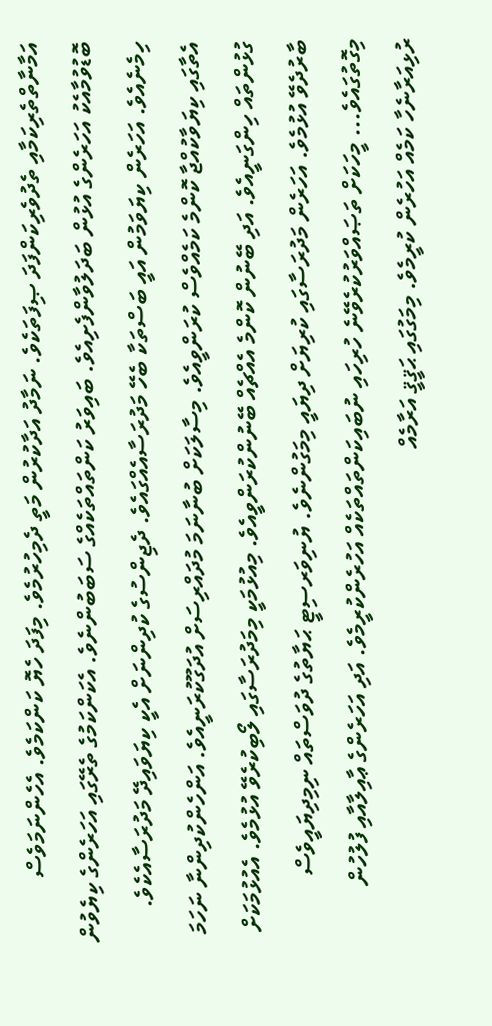އަމާނާތްތެރިކަމާއި ތެދުވެރިކަންފަދަ ޞިފަތަކެވެ. ނަމާދު އަދާކުރުން މަތީ ދެމިހުރުމެވެ. މިފަދަ ހެޔޮ ކަންކަމެވެ. އެހެންނަމަވެސް ބޮޑުވުމާއެކު އަހަރެންގެ އުޅުން ބަދަލުވާންފެށިއެވެ. ބައިވަރު ކަންތައްތަކެއްގެ ސަބަބުންނެވެ. އެކަންކަމުގެ ތެރޭގައި އަހަރެންގެ ކިޔެވުން ހިމެނެއެވެ. އަހަރެން ކިޔަވަމުން އައީ ބަސްތަކާ ބެހޭ މަދުރަސާއެއްގައެވެ. ދެޖިންސުގެ ކުދިންނަށް އެކީ ކިޔަވައިދޭ މަދުރަސާއެކެވެ. އެތާގައި ކިޔަވާކުއްޖާ ކޮންމެ ކަމެއްވެސް ކުރަންވީއެވެ. މިސާލަކަށް ބުނާނަމަ މުދައްރިސަށް އުދަގޫކުރަނީއެވެ. އަންހެންކުދިންނާ ނަހަމަ ގުޅުންތައް ހިންގަނީއެވެ. އަދި ބޭނުން ކޮންމެ އެއްޗެއް ބޭނުންކުރަންވީއެވެ. މިއުޅުމަކީ މިމަދުރަސާގައި ލޯބިކުރެވޭ އުޅުމެވެ. އެއުޅުމަކަށް ބާރުދެވޭ އުޅުމެވެ. އަހަރެން މަދުރަސާގައި ކުރިޔަށް ދިޔައީ މިމަގުންނެވެ. ޔުނިވަރސިޓީ ޙަޔާތުގެ ދުވަސްތައް ނިމިދިޔައީވެސް މިގޮތުގައެވެ... މީހަކަށް ތަޞައްވަރުކުރެވޭނެ ހުރިހައި ނުބައިކަންތައްތަކެއް އަހުރެންކުރީމެވެ. އަދި އަހަރެންގެ ޢާއިލާއާއި ފުލުހުން ރުޅިއަރާނެހާ ކަމެއް އަހުރެން ކުރީމެވެ. މިމަގުގައި ޙަޤީޤީ އަރާމެއް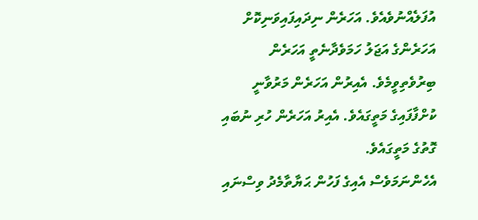އުފަލެއްނުވެއެވެ. އަހަރެން ނިދައިފައިވަނިކޮށް އަހަރެންގެ އަޖަލު ހަމަވެދާނެތީ އަހަރެން ބިރުވެތިވީމެވެ. އެއިރުން އަހަރެން މަރުވާނީ ކުށްފާފައިގެ މަތީގައެވެ. އެއިރު އަހަރެން ހުރި ނުބައި ގޮތުގެ މަތީގައެވެ.
އެހެންނަމަވެސް އެއިގެ ފަހުން ޙަޔާތާމެދު ވިސްނައި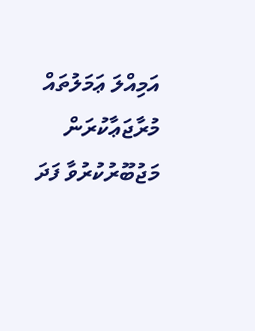އަމިއްލަ ޢަމަލުތައް މުރާޖަޢާކުރަން މަޖުބޫރުކުރުވާ ފަދަ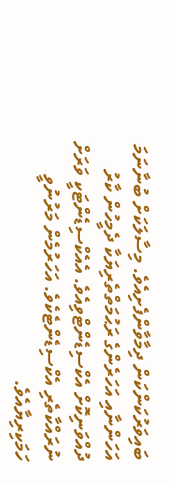ބައިވަރުކަންކަން ދިމާވާންފެށިއެވެ. މިސާލަކަށް ބުނާނަމަ އަހަންނާއި އަހަރެންގެ ރަޙުމަތްތެރިޔަކާ ދެމީހުން ކާރު ދުއްވަނިކޮށް އެކްސިޑެންޓްވިއެވެ. އެއެކްސިޑެންޓަކީ ވަރަށް ނުރައްކާތެރި އެކްސިޑެންޓެކެވެ. އަހަރުމެން މަރުނުވީ ހަމަކިރިޔާއެވެ.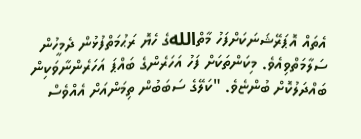އެތައް އޮޕަރޭޝަނަކަށްފަހު މާތްاللهގެ ހެޔޮ ރަޙުމަތްފުޅުން ދެމީހުން ސަލާމަތްވިއެވެ. މިކަންތަކަށް ފަހު އަހަރެންގެ ބައްޕަ އަހަރެންނާވަކިން ބައްދަލުކޮށް ބުންޏެވެ. "ކަލޭގެ ސަބަބުން ތިމަންއަށް އެއްވެސް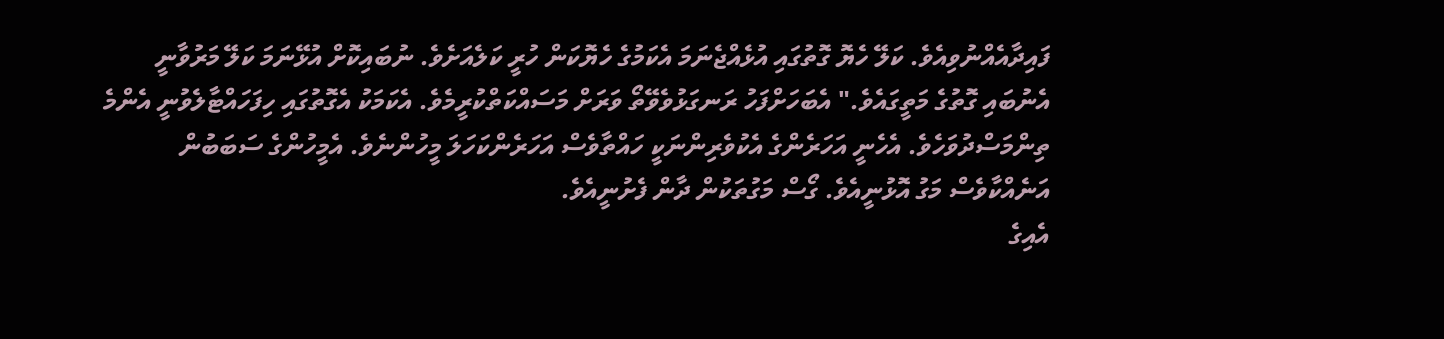ފައިދާއެއްނުވިއެވެ. ކަލޭ ހެޔޮ ގޮތުގައި އުޅެއްޖެނަމަ އެކަމުގެ ހެޔޮކަން ހުރީ ކަލެއަށެވެ. ނުބައިކޮށް އުޅޭނަމަ ކަލޭ މަރުވާނީ އެނުބައި ގޮތުގެ މަތީގައެވެ." އެބަހަށްފަހު ރަނގަޅުވެވޭތޯ ވަރަށް މަސައްކަތްކުރީމެވެ. އެކަމަކު އެގޮތުގައި ހިފަހައްޓާލެވުނީ އެންމެ ތިންމަސްދުވަހެވެ. އެހެނީ އަހަރެންގެ އެކުވެރިންނަކީ ހައްތާވެސް އަހަރެންކަހަލަ މީހުންނެވެ. އެމީހުންގެ ސަބަބުން އަނެއްކާވެސް މަގު އޮޅުނީއެވެ. ގޯސް މަގުތަކުން ދާން ފެށުނީއެވެ.
އެއިގެ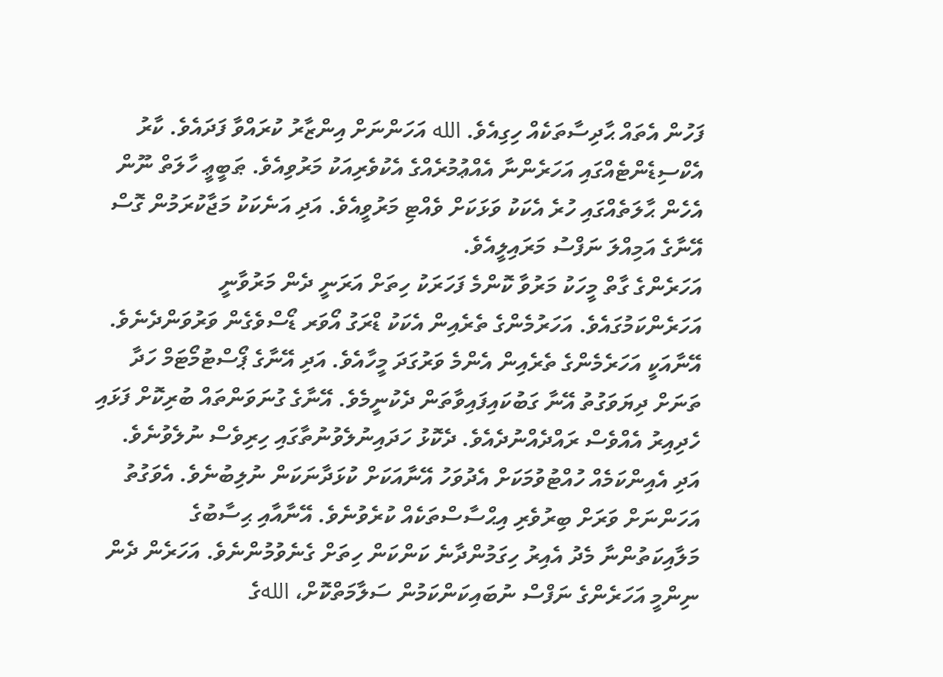ފަހުން އެތައް ޙާދިސާތަކެއް ހިގިއެވެ. الله އަހަންނަށް އިންޒާރު ކުރައްވާ ފަދައެވެ. ކާރު އެކްސިޑެންޓެއްގައި އަހަރެންނާ އެއްޢުމުރެއްގެ އެކުވެރިއަކު މަރުވިއެވެ. ޠަބީޢީ ހާލަތް ނޫން އެހެން ޙާލަތެއްގައި ހުރެ އެކަކު ވަޅަކަށް ވެއްޓި މަރުވީއެވެ. އަދި އަނެކަކު މަޖާކުރަމުން ގޮސް އޭނާގެ އަމިއްލަ ނަފްސު މަރައިލީއެވެ.
އަހަރެންގެ ގާތް މީހަކު މަރުވާ ކޮންމެ ފަހަރަކު ހިތަށް އަރަނީ ދެން މަރުވާނީ އަހަރެންކަމުގައެވެ. އަހަރުމެންގެ ތެރެއިން އެކަކު ޑްރަގު އޯވަރ ޑޯސްވެގެން ވަރުވަންދެނެވެ. އޭނާއަކީ އަހަރެމެންގެ ތެރެއިން އެންމެ ވަރުގަދަ މީހާއެވެ. އަދި އޭނާގެ ޕޯސްޓުމޯޓަމް ހަދާ ތަނަށް ދިޔަވަގުތު އޭނާ ގަބުކައިފައިވާތަން ދެކުނީމެވެ. އޭނާގެ ގުނަވަންތައް ބުރިކޮށް ފަޅައި ހެދިއިރު އެއްވެސް ރައްދެއްނުދެއެވެ. ދެކޮޅު ހަދައިނުލެވުނުތާގައި ހިރިވެސް ނުލެވުނެވެ. އަދި އެއިންކަމެއް ހުއްޓުވުމަކަށް އެދުވަހު އޭނާއަކަށް ކުޅަދާނަކަން ނުލިބުނެވެ. އެވަގުތު އަހަންނަށް ވަރަށް ބިރުވެރި އިޙްސާސްތަކެއް ކުރެވުނެވެ. އޭނާއާއި ޙިސާބުގެ މަލާއިކަތުންނާ މެދު އެއިރު ހިގަމުންދާނެ ކަންކަން ހިތަށް ގެނެވުމުންނެވެ. އަހަރެން ދެން ނިންމީ އަހަރެންގެ ނަފްސް ނުބައިކަންކަމުން ސަލާމަތްކޮށް، اللهގެ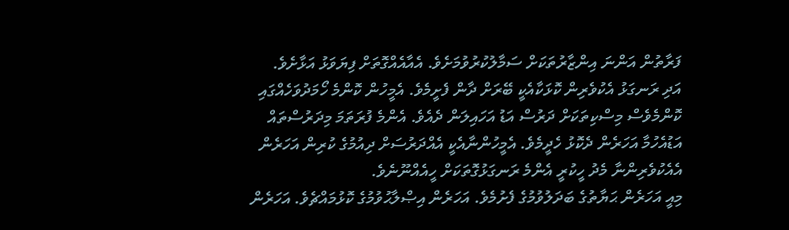ފަރާތުން އަންނަ އިންޒާރުތަކަށް ސަމާލުކުރުވުމަށެވެ. އެއާއެއްގޮތަށް ފިޔަވަޅު އަޅާށެވެ.
އަދި ރަނގަޅު އެކުވެރިން ކޮޅަކާއެކީ ބޭރަށް ދާން ފެށީމެވެ. އެމީހުން ކޮންމެ ހޯމަދުވަހެއްގައި ކޮންމެވެސް މިސްކިތަކަށް ދަރުސް އަޑު އަހައިލަން ދެއެވެ. އެންމެ ފުރަތަމަ މިދަރުސްތައް އަޑުއެހުމާ އަހަރެން ދެކޮޅު ހެދީމެވެ. އެމީހުންނާއެކީ އެއްދަރުސަށް ދިއުމުގެ ކުރިން އަހަރެން އެއެކުވެރިންނާ މެދު ހީކުރީ އެންމެ ރަނގަޅުގޮތަކަށް ހީއެއްނޫނެވެ.
މިއީ އަހަރެން ޙަޔާތުގެ ބަދަލުވުމުގެ ފެށުމެވެ. އަހަރެން އިޞްލާޙުވުމުގެ ކޮޅުމައްޗެވެ. އަހަރެން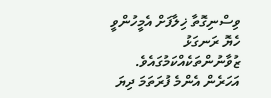ވިސްނިގޮތާ ޚިލާފަށް އެމީހުންވީ ހެޔޮ ރަނގަޅު ޒުވާނުންތަކެއްކަމުގައެވެ. އަހަރެން އެންމެ ފުރަތަމަ ދިޔަ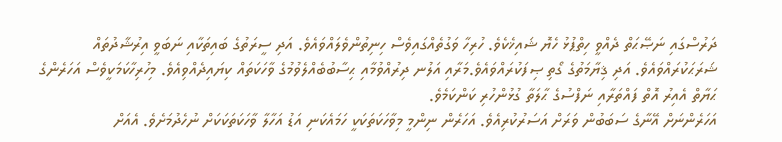ދަރުސްގައި ނަޞޭޙަތް ދެއްވީ ހިތްޕުޅު ހެޔޮ ޝައިޚެކެވެ. ހުރިހާ ވަގުތެއްގައިވެސް ހިނިތުންވެލައްވައެވެ. އަދި ސީރަތުގެ ބައިތަކާއި ނަބަވީ އިރުޝާދުތައް ޝަރަޙަކުރައްވައެވެ. އަދި ޤިޔާމަތުގެ ގޯތި ޞިފަކުރައްވައެވެ.މަރާއި އަލުނ ދިރުއްވުމާއި ޙިސާބުބެއްލެވުމުގެ ވާހަކަތައް ކިޔައިދެއްވިއެވެ. މިހުރިހާކަމަކީވެސް އަހަރެންގެ ޙަޔާތް އެއިރު އޮތް ފައްތަރާއި ނަފްސުގެ ޙާލަތާ ގުޅުންހުރި ކަންކަމެވެ.
އަހަރެންނަށް އޭނާގެ ސަބަބުން ވަރަށް އަސަރުކުރިއެވެ. އަހަރެން ނިންމީ މިވާހަކަތަކަކީ ހަމައެކަނި އަޑު އަހާލާ ވާހަކަތަކަކަށް ނުހެދުމަށެވެ. އެއަށް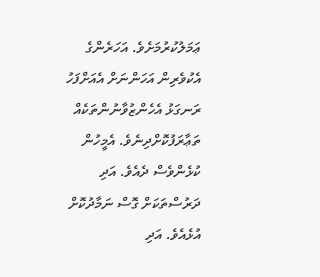ޢަމަލުކުރުމަށެވެ. އަހަރެންގެ އެކުވެރިން އަހަންނަށް އެއަށްފަހު ރަނގަޅު އެހެންޒުވާނުންތަކެއް ތަޢާރަފުކޮށްދިނެވެ. އެމީހުން ކުޅެންވެސް ދެއެވެ. އަދި ދަރުސްތަކަށް ގޮސް ނަމާދުކޮށް އުޅެއެވެ. އަދި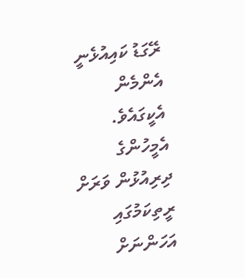ރޭގަޑު ކައިއުޅެނީ އެންމެން އެކީގައެވެ. އެމީހުންގެ ދިރިއުޅުން ވަރަށް ރީތިކަމުގައި އަހަންނަށް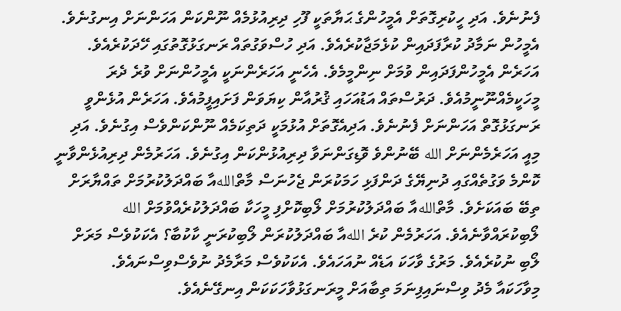ފެނުނެވެ. އަދި ހީކުރިގޮތަށް އެމީހުންގެ ޙަޔާތަކީ ފޫހި ދިރިއުޅުމެއް ނޫންކަން އަހަންނަށް އިނގުނެވެ.
އެމީހުން ނަމާދު ކުރާފަދައިން ކުޅެމަޖާކުރެއެވެ. އަދި ހުސްވަގުތައް ރަނގަޅުގޮތުގައި ހޭދަކުރެއެވެ.
އަހަރެން އެމީހުންފަދައިން ވުމަށް ނިންމީމެވެ. އެހެނީ އަހަރެންނަކީ އެމީހުންނަށް ވުރެ ދެރަ މީހަކީމެއްނޫނީމުއެވެ. ދަރުސްތައް އަޑުއަހައި ޤުރުއާން ކިޔަވަން ފަށައިފީމުއެވެ. އަހަރެން އުޅެންވީ ރަނގަޅުގޮތް އަހަންނަށް ފެނުނެވެ. އަދިއެގޮތަށް އުޅުމަކީ ދަތިކަމެއް ނޫންކަންވެސް އިގުނެވެ. އަދި މިއީ އަހަރެމެންނަށް الله ބޭނުންވެ ވޮޑިގަންނަވާ ދިރިއުޅުންކަން އިގުނެވެ. އަހަރުމެން ދިރިއުޅެންވާނީ ކޮންމެ ވަގުތެއްގައި ދުނިޔޭގެ ދަންފަޅި ހަމަކުރަން ޖެހުނަސް މާތްاللهއާ ބައްދަލުކުރުމަށް ތައްޔާރަށް ތިބޭ ބައަކަށެވެ. މާތްاللهއާ ބައްދަލުކުރުމަށް ލޯބިކޮށްފި މީހަކާ ބައްދަލުކުރެއްވުމަށް الله ލޯބިކުރައްވާނެއެވެ. އަހަރުމެން ކުރެ اللهއާ ބައްދަލުކުރަން ލޯބިކުރަނީ ކާކުބާ؟ އެކަކުވެސް މަރަށް ލޯބި ނުކުރެއެވެ. މަރުގެ ވާހަކަ އަޑެއް ނުއަހައެވެ. އެކަކުވެސް މަރާމެދު ނުވެސްވިސްނައެވެ.
މިވާހަކައާ މެދު ވިސްނައިފިނަމަ ތިބާއަށް މީރަނގަޅުވާހަކަކަން އިނގޭނެއެވެ.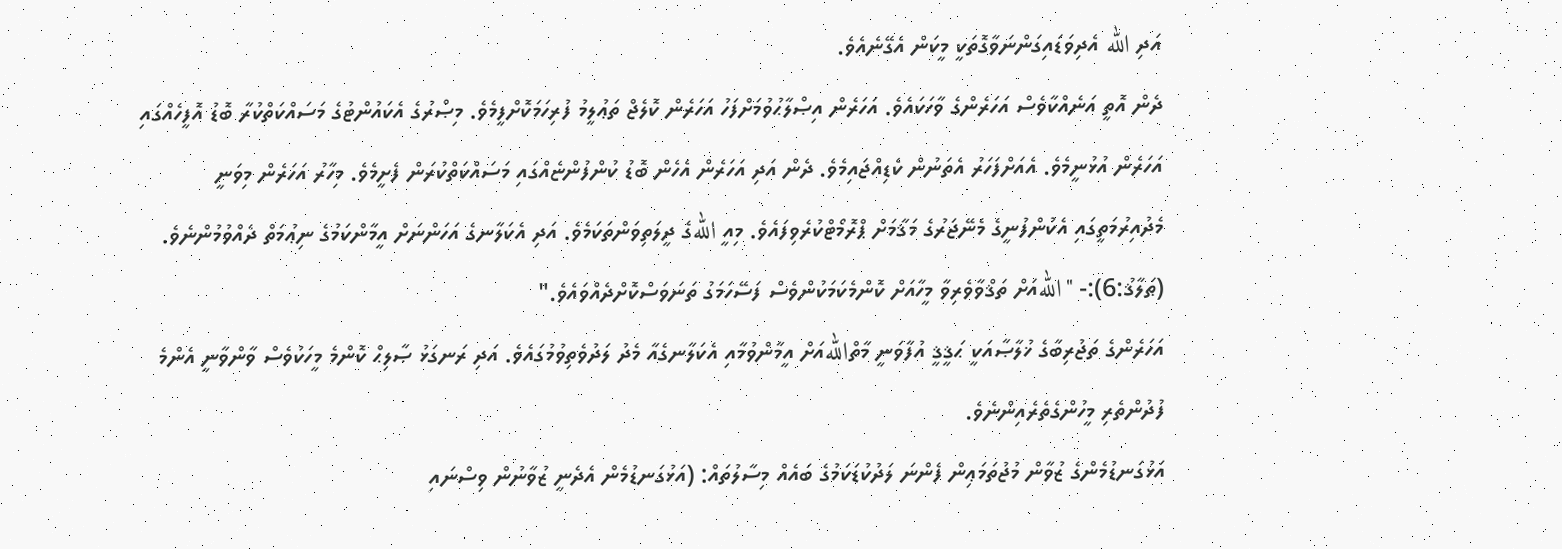އަދި الله އެދިވަޑައިގަންނަވާގޮތަކީ މީކަން އެގޭނެއެވެ.
ދެން އޮތީ އަނެއްކާވެސް އަހަރެންގެ ވާހަކައެވެ. އަހަރެން އިޞްލާޙުވުމަށްފަހު އަހަރެން ކޮލެޖް ތަޢުލީމު ފުރިހަމަކޮށްފީމެވެ. މިޞްރުގެ އެކައުންޓުގެ މަސައްކަތްކުރާ ބޮޑު އޮފީހެއްގައި އަހަރެން އުޅުނީމެވެ. އެއަށްފަހަރު އެތަނުން ކެޑިއްޖައިމެވެ. ދެން އަދި އަހަރެން އެހެން ބޮޑު ކުންފުންޏެއްގައި މަސައްކަތްކުރަން ފެށީމެވެ. މިހާރު އަހަރެން މިވަނީ މެދުއިރުމަތީގައި އެކުންފުނީގެ މެނޭޖަރުގެ މަޤާމަށް ޕްރޮމޯޓްކުރެވިފައެވެ. މިއީ اللهގެ ދީލަތިވަންތަކަމެވެ. އަދި އެކަލާނގެ އަހަންނަށް އީމާންކަމުގެ ނިޢުމަތް ދެއްވުމުންނެވެ.
(ޠަލާޤު:6):- "اللهއަށް ތަޤްވާވެރިވާ މީހާއަށް ކޮންމެކަމަކުންވެސް ފަސޭހަމަގު ތަނަވަސްކޮށްދެއްވައެވެ."
އަހަރެންގެ ތަޖުރިބާގެ ޚުލާޞާއަކީ ޙަޤީޤީ އުފާވަނީ މާތްاللهއަށް އީމާންވުމާއި އެކަލާނގެއާ މެދު ލަދުވެތިވުމުގައެވެ. އަދި ރަނގަޅު ޞާލިޙް ކޮންމެ މީހަކުވެސް ވާންވާނީ އެންމެ ފުދުންތެރި މީހުންގެތެރެއިންނެވެ.
އަޅުގަނޑުމެންގެ ޒުވާން މުޖުތަމަޢިން ފެންނަ ލަދުކުޑަކަމުގެ ބައެއް މިސާލުތައް: (އަޅުގަނޑުމެން އެދެނީ ޒުވާނުން ވިސްނައި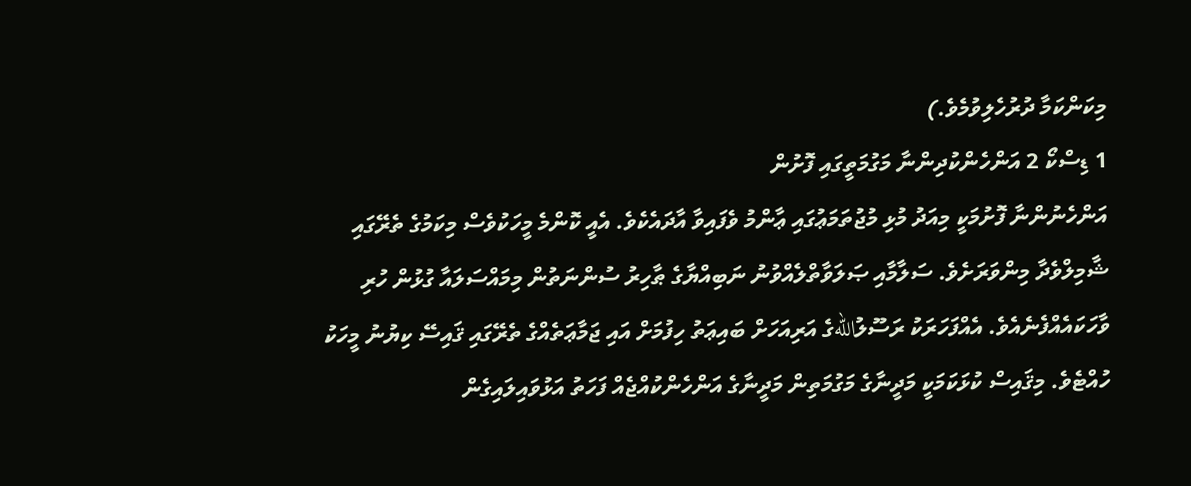މިކަންކަމާ ދުރުހެލިވުމެވެ.)
1 ޑިސްކޯ 2 އަންހެންކުދިންނާ މަގުމަތީގައި ފޮށުން
އަންހެނުންނާ ފޮށުމަކީ މިއަދު މުޅި މުޖުތަމަޢުގައި ޢާންމު ވެފައިވާ އާދައެކެވެ. އެއީ ކޮންމެ މީހަކުވެސް މިކަމުގެ ތެރޭގައި ޝާމިލްވެދާ މިންވަރަށެވެ. ސަލާމާއި ޞަލަވާތްލެއްވުނު ނަބިއްޔާގެ ޠާހިރު ސުންނަތުން މިމައްސަލައާ ގުޅުން ހުރި ވާހަކައެއްފެނެއެވެ. އެއްފަހަރަކު ރަސޫލުاللهގެ އަރިއަހަށް ބައިޢަތު ހިފުމަށް އައި ޖަމާޢަތެއްގެ ތެރޭގައި ޤައިސޭ ކިޔުނު މީހަކު ހުއްޓެވެ. މިޤައިސް ކުޅަކަމަކީ މަދީނާގެ މަގުމަތިން މަދީނާގެ އަންހެންކުއްޖެއް ފަހަތު އަޅުވައިލައިގެން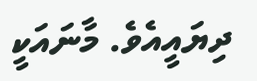ދިޔައީއެވެ. މާނައަކީ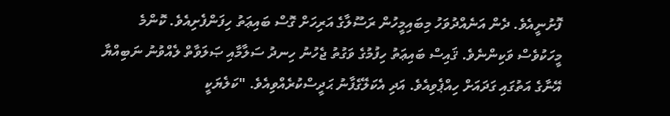ފޮށުނީއެވެ. ދެން އަނެއްދުވަހު މިބައިމީހުން ރަސޫލާގެ އަރިހަށް ގޮސް ބައިޢަތު ހިފަންފެށިއެވެ. ކޮންމެ މީހަކުވެސް ވަކިންނެވެ. ޤައިސް ބައިޢަތު ހިފުމުގެ ވަގުތު ޖެހުނު ހިނދު ސަލާމާއި ޞަލަވާތް ލެއްވުނު ނަބިއްޔާ އޭނާގެ އަތުގައި ގަދައަށް ހިއްޕެވިއެވެ. އަދި އެކަލޭގެފާނު ޙަދީސްކުރެއްވިއެވެ. "ކަލެޔަކީ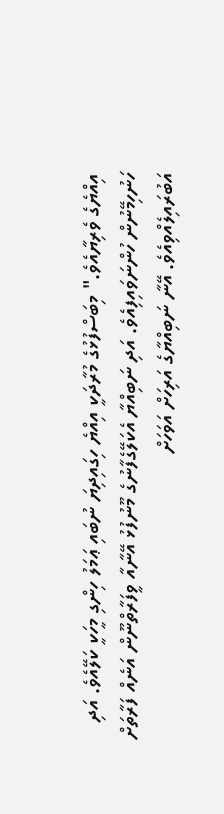އިއްޔެގެ ވެރިޔާއެވެ." މިބަސްފުޅުގެ މުރާދަކީ އިއްޔެ ހިގައިދިޔަ ނުބައި ޢަމަލު ހިންގި މީހަކީ ކަލޭއެވެ. އަދި ހަނުހިމޭނުން ހުންނަވައިފިއެވެ. އަދި ނަބިއްޔާ އެކަލޭގެފާނުގެ މޫނުފުޅު އޭނާއާ ވީފަރާތްނޫން އަނެއް ފަރާތަށް އަބުރައިލެއްވިއެވެ. އޭނާ ނަބިއްޔާގެ އަރިހަށް އަވަހަށް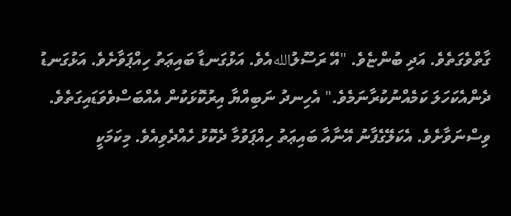ގާތްވެގަތެވެ. އަދި ބުންޏެވެ. "އޭ ރަސޫލުاللهއެވެ. އަޅުގަނޑާ ބައިޢަތު ހިއްޕަވާށެވެ. އަޅުގަނޑު ދެންއެކަހަލަ ކަމެއްނުކުރާނަމެވެ." އެހިނދު ނަބިއްޔާ އިރުކޮޅަކުން އެއްބަސްވެވަޑައިގަތެވެ.
ވިސްނަވާށެވެ. އެކަލޭގެފާނު އޭނާއާ ބައިޢަތު ހިއްޕަވުމާ ދެކޮޅު ހެއްދެވިއެވެ. މިކަމަކީ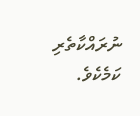ނުރައްކާތެރި ކަމެކެވެ.